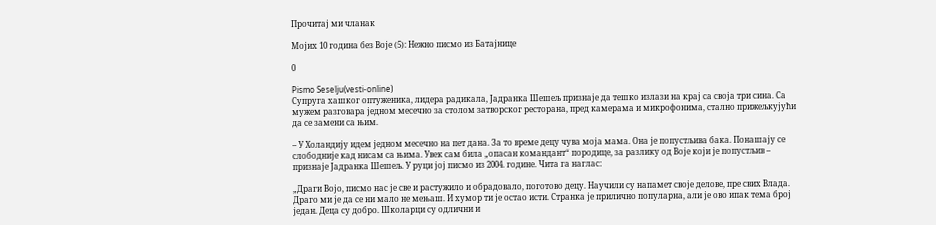Прочитај ми чланак

Мојих 10 година без Воје (5): Нежно писмо из Батајнице

0

Pismo Seselju(vesti-online)
Супруга хашког оптуженика, лидера радикала, Јадранка Шешељ признаје да тешко излази на крај са своја три сина. Са мужем разговара једном месечно за столом затворског ресторана, пред камерама и микрофонима, стално прижељкујући да се замени са њим.

– У Холандију идем једном месечно на пет дана. За то време децу чува моја мама. Она је попустљива бака. Понашају се слободније кад нисам са њима. Увек сам била „опасан командант“ породице, за разлику од Воје који је попустљив – признаје Јадранка Шешељ. У руци јој писмо из 2004. године. Чита га наглас:

„Драги Војо, писмо нас је све и растужило и обрадовало, поготово децу. Научили су напамет своје делове, пре свих Влада. Драго ми је да се ни мало не мењаш. И хумор ти је остао исти. Странка је прилично популарна, али је ово ипак тема број један. Деца су добро. Школарци су одлични и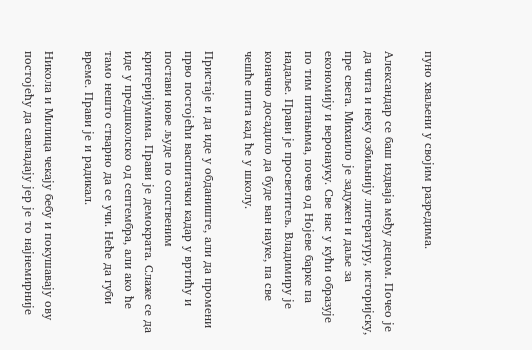пуно хваљени у својим разредима.

Александар се баш издваја међу децом. Почео је да чита и неку озбиљнију литературу, историјску, пре свега. Михаило је задужен и даље за економију и веронауку. Све нас у кући образује по тим питањима, почев од Нојеве барке па надаље. Прави је просветитељ. Владимиру је коначно досадило да буде ван науке, па све чешће пита кад ће у школу.

Пристаје и да иде у обданиште, али да промени прво постојећи васпитачки кадар у вртићу и постави нове људе по сопственим критеријумима. Прави је демократа. Слаже се да иде у предшколско од септембра, али ако ће тамо нешто стварно да се учи. Неће да губи време. Прави је и радикал.

Никола и Милица чекају бебу и покушавају ову постојећу да савладају јер је то најнемирније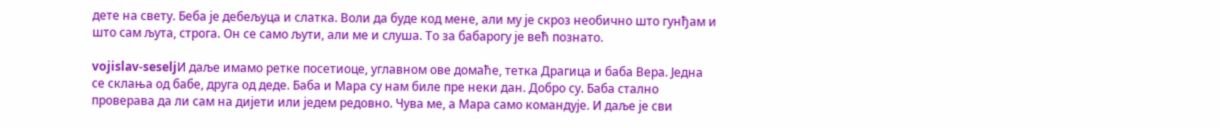дете на свету. Беба је дебељуца и слатка. Воли да буде код мене, али му је скроз необично што гунђам и што сам љута, строга. Он се само љути, али ме и слуша. То за бабарогу је већ познато.

vojislav-seseljИ даље имамо ретке посетиоце, углавном ове домаће, тетка Драгица и баба Вера. Једна се склања од бабе, друга од деде. Баба и Мара су нам биле пре неки дан. Добро су. Баба стално проверава да ли сам на дијети или једем редовно. Чува ме, а Мара само командује. И даље је сви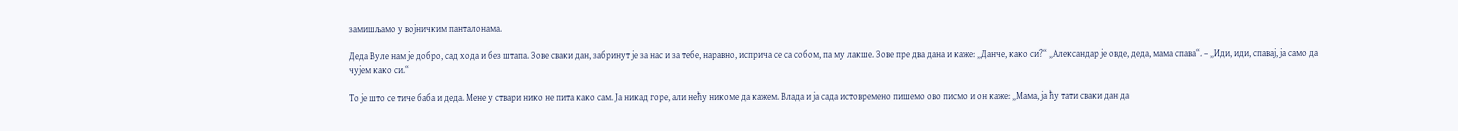замишљамо у војничким панталонама.

Деда Вуле нам је добро, сад хода и без штапа. Зове сваки дан, забринут је за нас и за тебе, наравно, исприча се са собом, па му лакше. Зове пре два дана и каже: „Данче, како си?“ „Александар је овде, деда, мама спава“. – „Иди, иди, спавај, ја само да чујем како си.“

То је што се тиче баба и деда. Мене у ствари нико не пита како сам. Ја никад горе, али нећу никоме да кажем. Влада и ја сада истовремено пишемо ово писмо и он каже: „Мама, ја ћу тати сваки дан да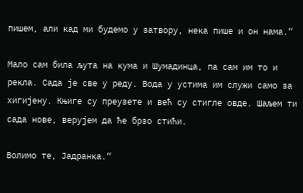пишем, али кад ми будемо у затвору, нека пише и он нама.“

Мало сам била љута на кума и Шумадинца, па сам им то и рекла. Сада је све у реду. Вода у устима им служи само за хигијену. Књиге су преузете и већ су стигле овде. Шаљем ти сада нове, верујем да ће брзо стићи.

Волимо те, Јадранка.“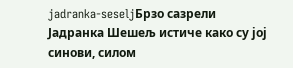jadranka-seseljБрзо сазрели
Јадранка Шешељ истиче како су јој синови, силом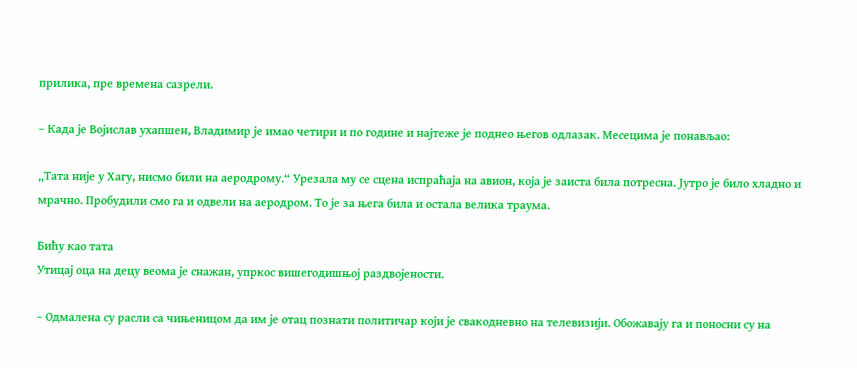прилика, пре времена сазрели.

– Када је Војислав ухапшен, Владимир је имао четири и по године и најтеже је поднео његов одлазак. Месецима је понављао:

„Тата није у Хагу, нисмо били на аеродрому.“ Урезала му се сцена испраћаја на авион, која је заиста била потресна. Јутро је било хладно и мрачно. Пробудили смо га и одвели на аеродром. То је за њега била и остала велика траума.

Бићу као тата
Утицај оца на децу веома је снажан, упркос вишегодишњој раздвојености.

– Одмалена су расли са чињеницом да им је отац познати политичар који је свакодневно на телевизији. Обожавају га и поносни су на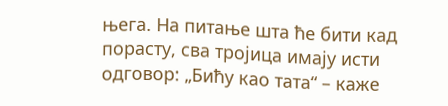њега. На питање шта ће бити кад порасту, сва тројица имају исти одговор: „Бићу као тата“ – каже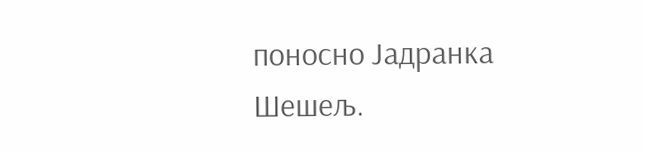поносно Јадранка Шешељ.